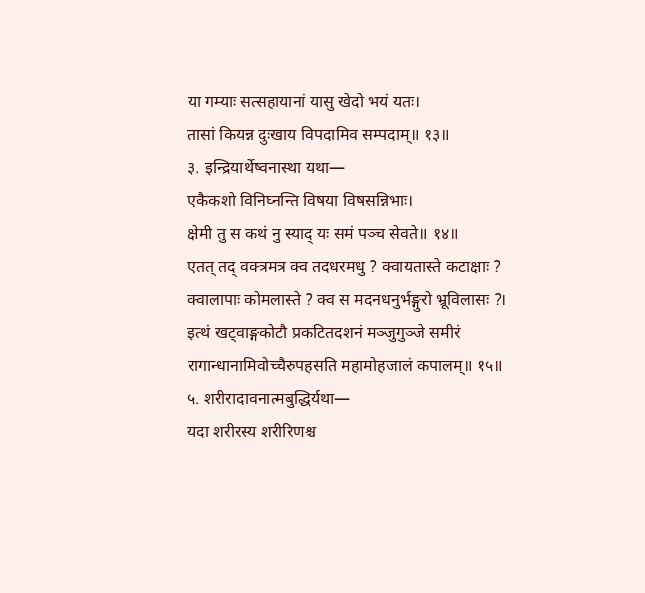या गम्याः सत्सहायानां यासु खेदो भयं यतः।
तासां कियन्न दुःखाय विपदामिव सम्पदाम्॥ १३॥
३. इन्द्रियार्थेष्वनास्था यथा—
एकैकशो विनिघ्नन्ति विषया विषसन्निभाः।
क्षेमी तु स कथं नु स्याद् यः समं पञ्च सेवते॥ १४॥
एतत् तद् वक्त्रमत्र क्व तदधरमधु ? क्वायतास्ते कटाक्षाः ? क्वालापाः कोमलास्ते ? क्व स मदनधनुर्भङ्गुरो भ्रूविलासः ?।
इत्थं खट्वाङ्गकोटौ प्रकटितदशनं मञ्जुगुञ्जे समीरं रागान्धानामिवोच्चैरुपहसति महामोहजालं कपालम्॥ १५॥
५. शरीरादावनात्मबुद्धिर्यथा—
यदा शरीरस्य शरीरिणश्च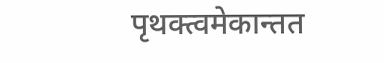पृथक्त्वमेकान्तत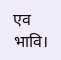एव भावि।